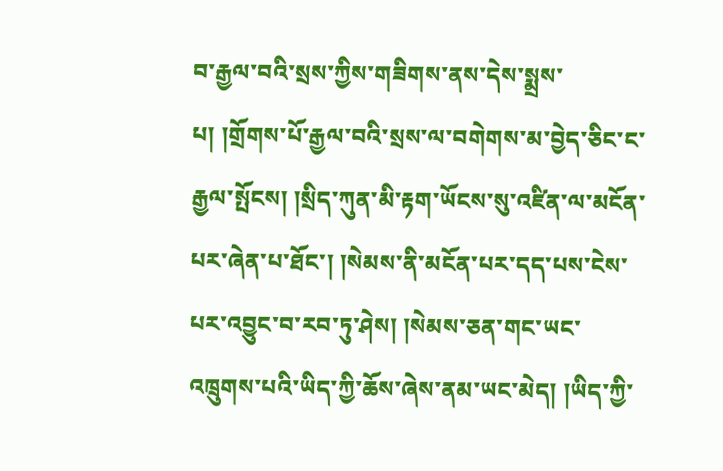བ་རྒྱལ་བའི་སྲས་ཀྱིས་གཟིགས་ནས་དེས་སྨྲས་པ། །གྲོགས་པོ་རྒྱལ་བའི་སྲས་ལ་བགེགས་མ་བྱེད་ཅིང་ང་རྒྱལ་སྤོངས། །སྲིད་ཀུན་མི་རྟག་ཡོངས་སུ་འཛིན་ལ་མངོན་པར་ཞེན་པ་ཐོང་། །སེམས་ནི་མངོན་པར་དད་པས་ངེས་པར་འབྱུང་བ་རབ་ཏུ་ཤེས། །སེམས་ཅན་གང་ཡང་འཁྲུགས་པའི་ཡིད་ཀྱི་ཆོས་ཞེས་ནམ་ཡང་མེད། །ཡིད་ཀྱི་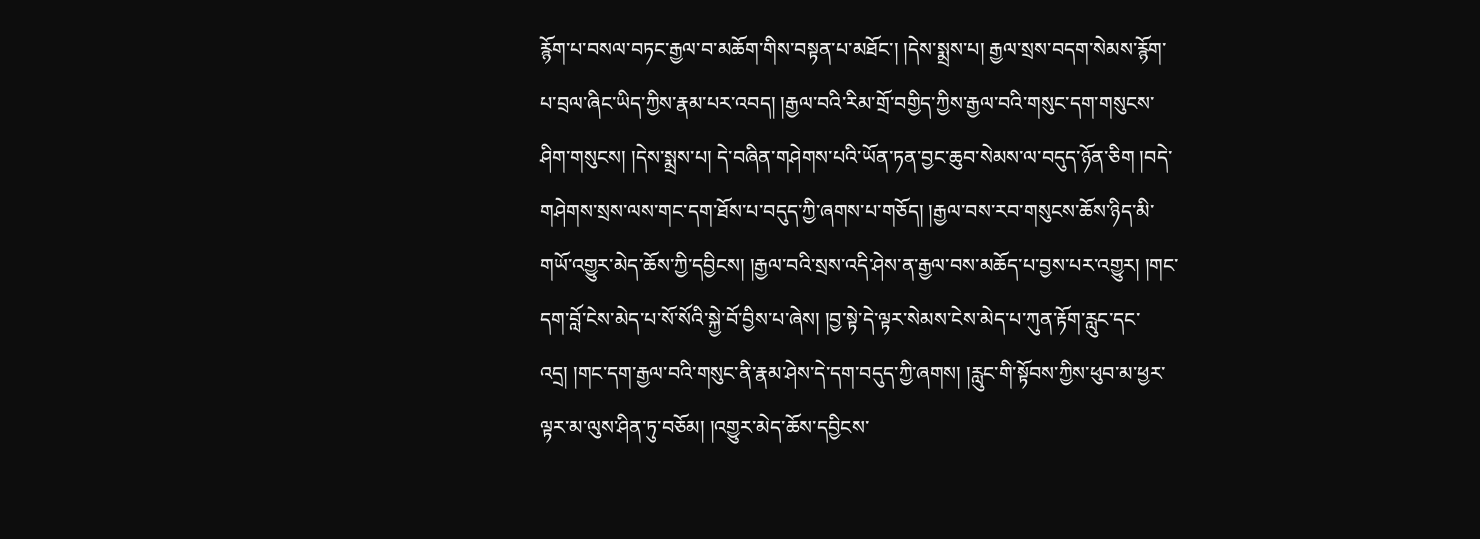རྙོག་པ་བསལ་བཏང་རྒྱལ་བ་མཆོག་གིས་བསྟན་པ་མཐོང་། །དེས་སྨྲས་པ། རྒྱལ་སྲས་བདག་སེམས་རྙོག་པ་བྲལ་ཞིང་ཡིད་ཀྱིས་རྣམ་པར་འབད། །རྒྱལ་བའི་རིམ་གྲོ་བགྱིད་ཀྱིས་རྒྱལ་བའི་གསུང་དག་གསུངས་ཤིག་གསུངས། །དེས་སྨྲས་པ། དེ་བཞིན་གཤེགས་པའི་ཡོན་ཏན་བྱང་ཆུབ་སེམས་ལ་བདུད་ཉོན་ཅིག །བདེ་གཤེགས་སྲས་ལས་གང་དག་ཐོས་པ་བདུད་ཀྱི་ཞགས་པ་གཅོད། །རྒྱལ་བས་རབ་གསུངས་ཆོས་ཉིད་མི་གཡོ་འགྱུར་མེད་ཆོས་ཀྱི་དབྱིངས། །རྒྱལ་བའི་སྲས་འདི་ཤེས་ན་རྒྱལ་བས་མཆོད་པ་བྱས་པར་འགྱུར། །གང་དག་བློ་ངེས་མེད་པ་སོ་སོའི་སྐྱེ་བོ་བྱིས་པ་ཞེས། །བྱ་སྟེ་དེ་ལྟར་སེམས་ངེས་མེད་པ་ཀུན་རྟོག་རླུང་དང་འདྲ། །གང་དག་རྒྱལ་བའི་གསུང་ནི་རྣམ་ཤེས་དེ་དག་བདུད་ཀྱི་ཞགས། །རླུང་གི་སྟོབས་ཀྱིས་ཕུབ་མ་ཕྱར་ལྟར་མ་ལུས་ཤིན་ཏུ་བཅོམ། །འགྱུར་མེད་ཆོས་དབྱིངས་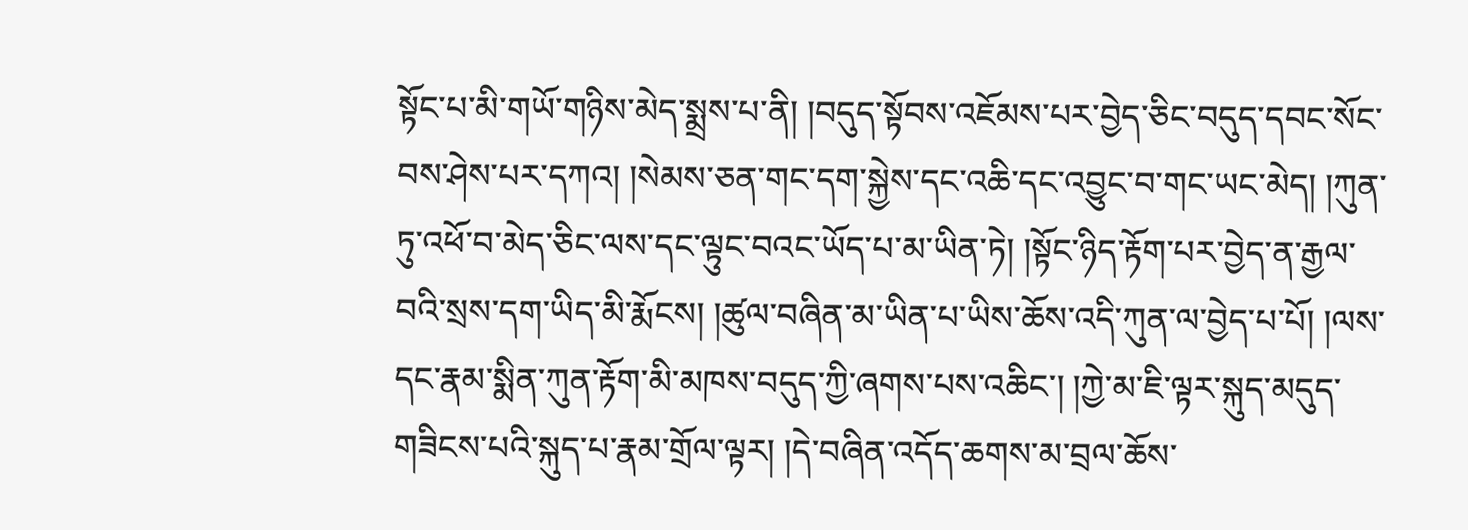སྟོང་པ་མི་གཡོ་གཉིས་མེད་སྨྲས་པ་ནི། །བདུད་སྟོབས་འཇོམས་པར་བྱེད་ཅིང་བདུད་དབང་སོང་བས་ཤེས་པར་དཀའ། །སེམས་ཅན་གང་དག་སྐྱེས་དང་འཆི་དང་འབྱུང་བ་གང་ཡང་མེད། །ཀུན་ཏུ་འཕོ་བ་མེད་ཅིང་ལས་དང་ལྟུང་བའང་ཡོད་པ་མ་ཡིན་ཏེ། །སྟོང་ཉིད་རྟོག་པར་བྱེད་ན་རྒྱལ་བའི་སྲས་དག་ཡིད་མི་རྨོངས། །ཚུལ་བཞིན་མ་ཡིན་པ་ཡིས་ཆོས་འདི་ཀུན་ལ་བྱེད་པ་པོ། །ལས་དང་རྣམ་སྨིན་ཀུན་རྟོག་མི་མཁས་བདུད་ཀྱི་ཞགས་པས་འཆིང་། །ཀྱེ་མ་ཇི་ལྟར་སྐུད་མདུད་གཟིངས་པའི་སྐུད་པ་རྣམ་གྲོལ་ལྟར། །དེ་བཞིན་འདོད་ཆགས་མ་བྲལ་ཆོས་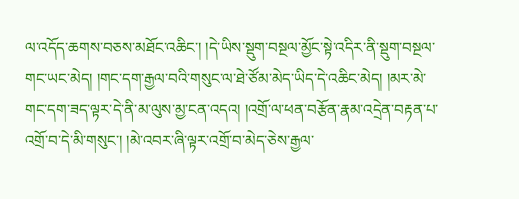ལ་འདོད་ཆགས་བཅས་མཐོང་འཆིང་། །དེ་ཡིས་སྡུག་བསྔལ་མྱོང་སྟེ་འདིར་ནི་སྡུག་བསྔལ་གང་ཡང་མེད། །གང་དག་རྒྱལ་བའི་གསུང་ལ་ཐེ་ཙོམ་མེད་ཡིད་དེ་འཆིང་མེད། །མར་མེ་གང་དག་ཟད་ལྟར་དེ་ནི་མ་ལུས་མྱ་ངན་འདའ། །འགྲོ་ལ་ཕན་བརྩོན་རྣམ་འདྲེན་བརྟན་པ་འགྲོ་བ་དེ་མི་གསུང་། །མེ་འབར་ཞི་ལྟར་འགྲོ་བ་མེད་ཅེས་རྒྱལ་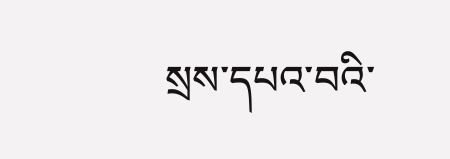སྲས་དཔའ་བའི་